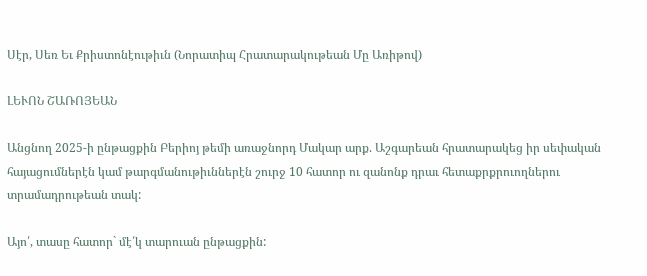Սէր, Սեռ Եւ Քրիստոնէութիւն (Նորատիպ Հրատարակութեան Մը Առիթով)

ԼԵՒՈՆ ՇԱՌՈՅԵԱՆ

Անցնող 2025-ի ընթացքին Բերիոյ թեմի առաջնորդ Մակար արք. Աշգարեան հրատարակեց իր սեփական հայացումներէն կամ թարգմանութիւններէն շուրջ 10 հատոր ու զանոնք դրաւ հետաքրքրուողներու տրամադրութեան տակ:

Այո՛, տասը հատոր` մէ՛կ տարուան ընթացքին: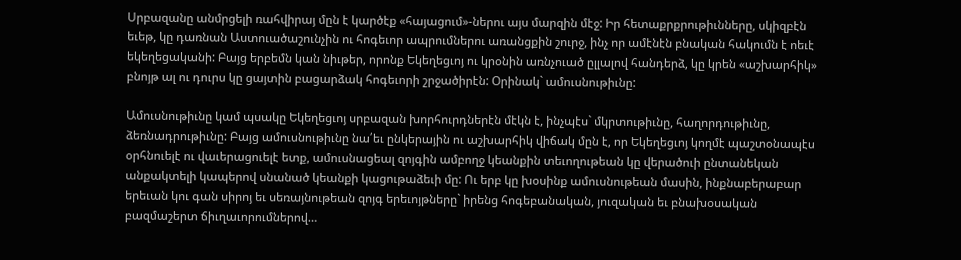Սրբազանը անմրցելի ռահվիրայ մըն է կարծէք «հայացում»-ներու այս մարզին մէջ: Իր հետաքրքրութիւնները, սկիզբէն եւեթ, կը դառնան Աստուածաշունչին ու հոգեւոր ապրումներու առանցքին շուրջ, ինչ որ ամէնէն բնական հակումն է ոեւէ եկեղեցականի: Բայց երբեմն կան նիւթեր, որոնք Եկեղեցւոյ ու կրօնին առնչուած ըլլալով հանդերձ, կը կրեն «աշխարհիկ» բնոյթ ալ ու դուրս կը ցայտին բացարձակ հոգեւորի շրջածիրէն: Օրինակ` ամուսնութիւնը:

Ամուսնութիւնը կամ պսակը Եկեղեցւոյ սրբազան խորհուրդներէն մէկն է, ինչպէս` մկրտութիւնը, հաղորդութիւնը, ձեռնադրութիւնը: Բայց ամուսնութիւնը նա՛եւ ընկերային ու աշխարհիկ վիճակ մըն է, որ Եկեղեցւոյ կողմէ պաշտօնապէս օրհնուելէ ու վաւերացուելէ ետք, ամուսնացեալ զոյգին ամբողջ կեանքին տեւողութեան կը վերածուի ընտանեկան անքակտելի կապերով սնանած կեանքի կացութաձեւի մը: Ու երբ կը խօսինք ամուսնութեան մասին, ինքնաբերաբար երեւան կու գան սիրոյ եւ սեռայնութեան զոյգ երեւոյթները` իրենց հոգեբանական, յուզական եւ բնախօսական բազմաշերտ ճիւղաւորումներով…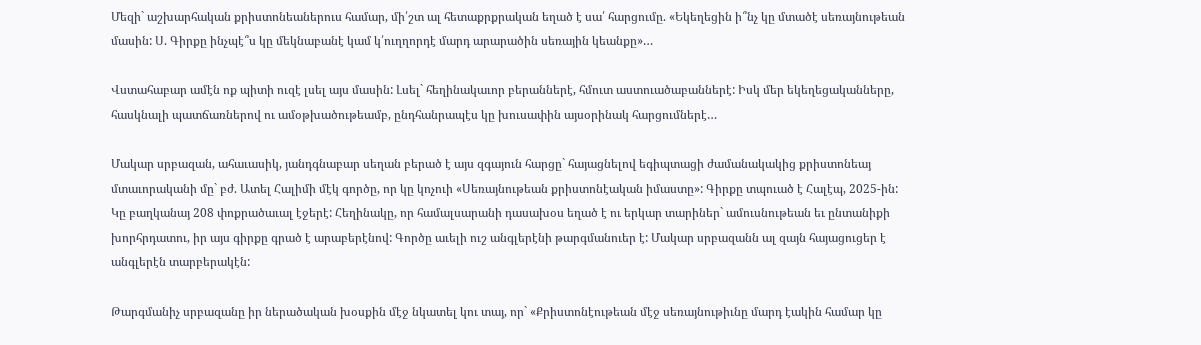Մեզի` աշխարհական քրիստոնեաներուս համար, մի՛շտ ալ հետաքրքրական եղած է սա՛ հարցումը. «Եկեղեցին ի՞նչ կը մտածէ սեռայնութեան մասին: Ս. Գիրքը ինչպէ՞ս կը մեկնաբանէ կամ կ՛ուղղորդէ մարդ արարածին սեռային կեանքը»…

Վստահաբար ամէն ոք պիտի ուզէ լսել այս մասին: Լսել` հեղինակաւոր բերաններէ, հմուտ աստուածաբաններէ: Իսկ մեր եկեղեցականները, հասկնալի պատճառներով ու ամօթխածութեամբ, ընդհանրապէս կը խուսափին այսօրինակ հարցումներէ…

Մակար սրբազան, ահաւասիկ, յանդգնաբար սեղան բերած է այս զգայուն հարցը` հայացնելով եգիպտացի ժամանակակից քրիստոնեայ մտաւորականի մը` բժ. Ատել Հալիմի մէկ գործը, որ կը կոչուի «Սեռայնութեան քրիստոնէական իմաստը»: Գիրքը տպուած է Հալէպ, 2025-ին: Կը բաղկանայ 208 փոքրածաւալ էջերէ: Հեղինակը, որ համալսարանի դասախօս եղած է ու երկար տարիներ` ամուսնութեան եւ ընտանիքի խորհրդատու, իր այս գիրքը գրած է արաբերէնով: Գործը աւելի ուշ անգլերէնի թարգմանուեր է: Մակար սրբազանն ալ զայն հայացուցեր է անգլերէն տարբերակէն:

Թարգմանիչ սրբազանը իր ներածական խօսքին մէջ նկատել կու տայ, որ` «Քրիստոնէութեան մէջ սեռայնութիւնը մարդ էակին համար կը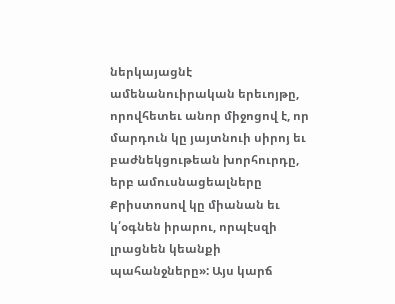ներկայացնէ ամենանուիրական երեւոյթը, որովհետեւ անոր միջոցով է, որ մարդուն կը յայտնուի սիրոյ եւ բաժնեկցութեան խորհուրդը, երբ ամուսնացեալները Քրիստոսով կը միանան եւ կ՛օգնեն իրարու, որպէսզի լրացնեն կեանքի պահանջները»: Այս կարճ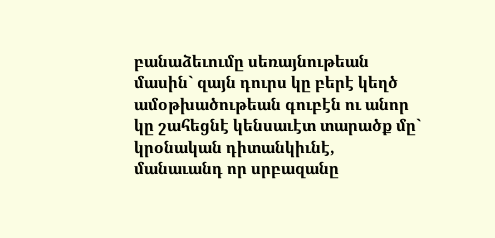բանաձեւումը սեռայնութեան մասին` զայն դուրս կը բերէ կեղծ ամօթխածութեան գուբէն ու անոր կը շահեցնէ կենսաւէտ տարածք մը` կրօնական դիտանկիւնէ,  մանաւանդ որ սրբազանը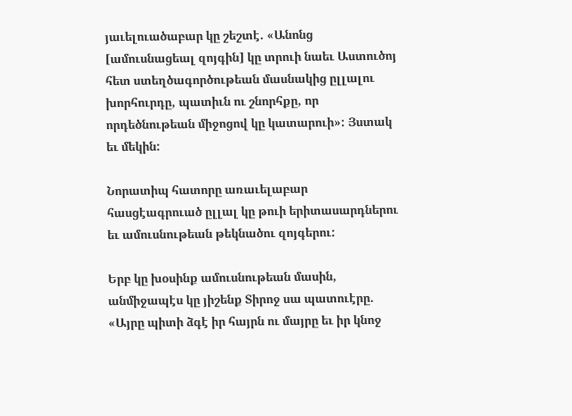յաւելուածաբար կը շեշտէ. «Անոնց [ամուսնացեալ զոյգին] կը տրուի նաեւ Աստուծոյ հետ ստեղծագործութեան մասնակից ըլլալու խորհուրդը, պատիւն ու շնորհքը, որ որդեծնութեան միջոցով կը կատարուի»: Յստակ եւ մեկին:

Նորատիպ հատորը առաւելաբար հասցէագրուած ըլլալ կը թուի երիտասարդներու եւ ամուսնութեան թեկնածու զոյգերու:

Երբ կը խօսինք ամուսնութեան մասին, անմիջապէս կը յիշենք Տիրոջ սա պատուէրը. «Այրը պիտի ձգէ իր հայրն ու մայրը եւ իր կնոջ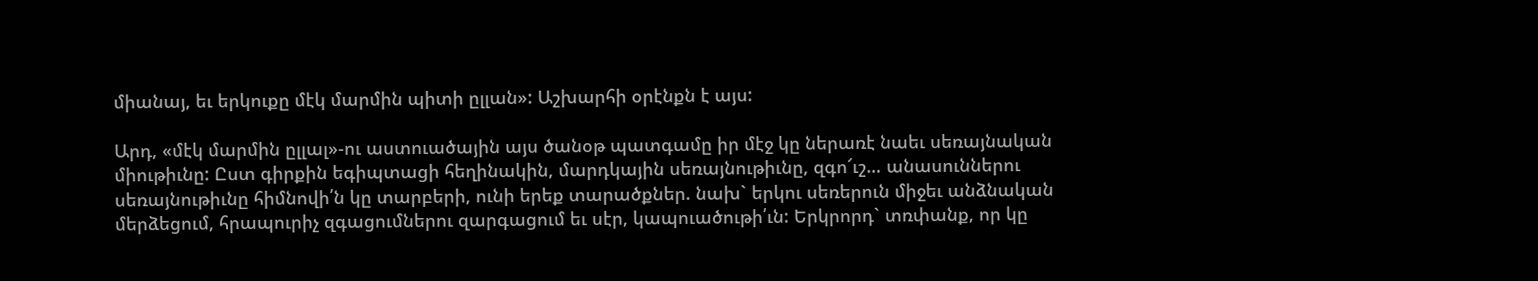միանայ, եւ երկուքը մէկ մարմին պիտի ըլլան»: Աշխարհի օրէնքն է այս:

Արդ, «մէկ մարմին ըլլալ»-ու աստուածային այս ծանօթ պատգամը իր մէջ կը ներառէ նաեւ սեռայնական միութիւնը: Ըստ գիրքին եգիպտացի հեղինակին, մարդկային սեռայնութիւնը, զգո՜ւշ… անասուններու սեռայնութիւնը հիմնովի՛ն կը տարբերի, ունի երեք տարածքներ. նախ` երկու սեռերուն միջեւ անձնական մերձեցում, հրապուրիչ զգացումներու զարգացում եւ սէր, կապուածութի՛ւն: Երկրորդ` տռփանք, որ կը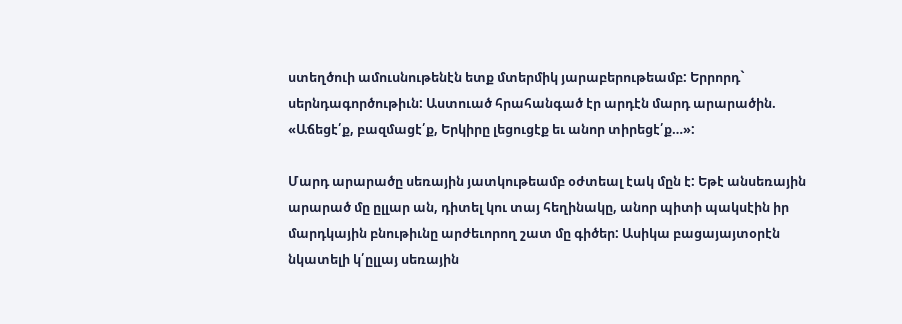ստեղծուի ամուսնութենէն ետք մտերմիկ յարաբերութեամբ: Երրորդ` սերնդագործութիւն: Աստուած հրահանգած էր արդէն մարդ արարածին. «Աճեցէ՛ք, բազմացէ՛ք, Երկիրը լեցուցէք եւ անոր տիրեցէ՛ք…»:

Մարդ արարածը սեռային յատկութեամբ օժտեալ էակ մըն է: Եթէ անսեռային արարած մը ըլլար ան, դիտել կու տայ հեղինակը, անոր պիտի պակսէին իր մարդկային բնութիւնը արժեւորող շատ մը գիծեր: Ասիկա բացայայտօրէն նկատելի կ՛ըլլայ սեռային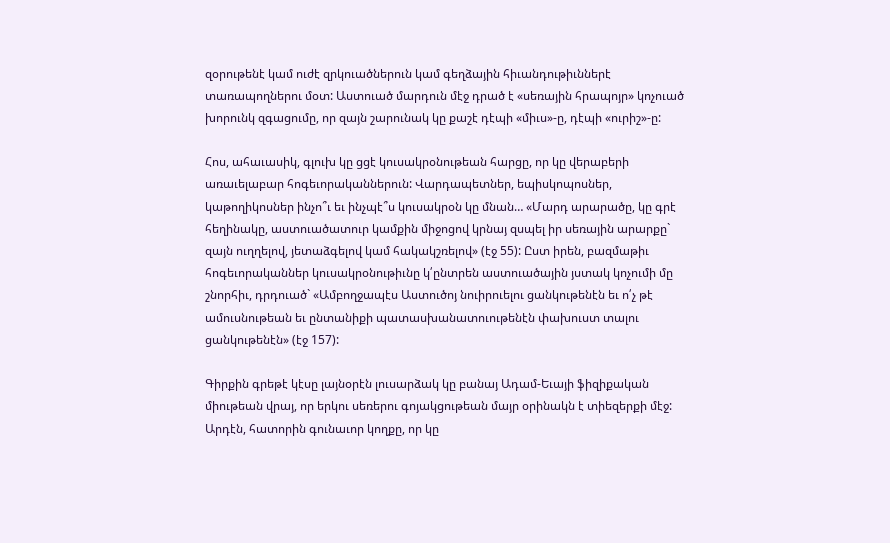զօրութենէ կամ ուժէ զրկուածներուն կամ գեղձային հիւանդութիւններէ տառապողներու մօտ: Աստուած մարդուն մէջ դրած է «սեռային հրապոյր» կոչուած խորունկ զգացումը, որ զայն շարունակ կը քաշէ դէպի «միւս»-ը, դէպի «ուրիշ»-ը:

Հոս, ահաւասիկ, գլուխ կը ցցէ կուսակրօնութեան հարցը, որ կը վերաբերի առաւելաբար հոգեւորականներուն: Վարդապետներ, եպիսկոպոսներ, կաթողիկոսներ ինչո՞ւ եւ ինչպէ՞ս կուսակրօն կը մնան… «Մարդ արարածը, կը գրէ հեղինակը, աստուածատուր կամքին միջոցով կրնայ զսպել իր սեռային արարքը` զայն ուղղելով, յետաձգելով կամ հակակշռելով» (էջ 55): Ըստ իրեն, բազմաթիւ հոգեւորականներ կուսակրօնութիւնը կ՛ընտրեն աստուածային յստակ կոչումի մը շնորհիւ, դրդուած` «Ամբողջապէս Աստուծոյ նուիրուելու ցանկութենէն եւ ո՛չ թէ ամուսնութեան եւ ընտանիքի պատասխանատուութենէն փախուստ տալու ցանկութենէն» (էջ 157):

Գիրքին գրեթէ կէսը լայնօրէն լուսարձակ կը բանայ Ադամ-Եւայի ֆիզիքական միութեան վրայ, որ երկու սեռերու գոյակցութեան մայր օրինակն է տիեզերքի մէջ: Արդէն, հատորին գունաւոր կողքը, որ կը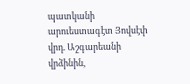պատկանի արուեստագէտ Յովսէփ վրդ. Աշգարեանի վրձինին,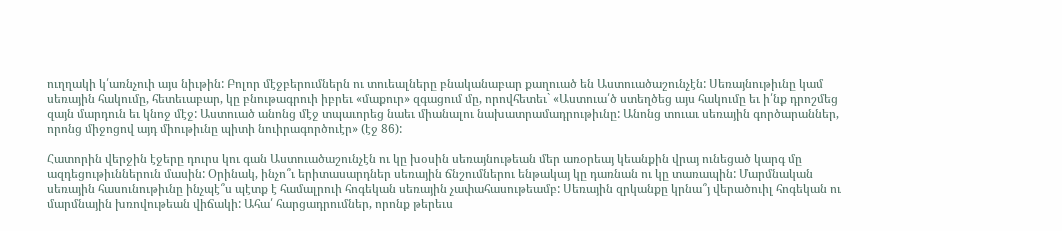ուղղակի կ՛առնչուի այս նիւթին: Բոլոր մէջբերումներն ու տուեալները բնականաբար քաղուած են Աստուածաշունչէն: Սեռայնութիւնը կամ սեռային հակումը, հետեւաբար, կը բնութագրուի իբրեւ «մաքուր» զգացում մը, որովհետեւ` «Աստուա՛ծ ստեղծեց այս հակումը եւ ի՛նք դրոշմեց զայն մարդուն եւ կնոջ մէջ: Աստուած անոնց մէջ տպաւորեց նաեւ միանալու նախատրամադրութիւնը: Անոնց տուաւ սեռային գործարաններ, որոնց միջոցով այդ միութիւնը պիտի նուիրագործուէր» (էջ 86):

Հատորին վերջին էջերը դուրս կու գան Աստուածաշունչէն ու կը խօսին սեռայնութեան մեր առօրեայ կեանքին վրայ ունեցած կարգ մը ազդեցութիւններուն մասին: Օրինակ, ինչո՞ւ երիտասարդներ սեռային ճնշումներու ենթակայ կը դառնան ու կը տառապին: Մարմնական սեռային հասունութիւնը ինչպէ՞ս պէտք է համալրուի հոգեկան սեռային չափահասութեամբ: Սեռային զրկանքը կրնա՞յ վերածուիլ հոգեկան ու մարմնային խռովութեան վիճակի: Ահա՛ հարցադրումներ, որոնք թերեւս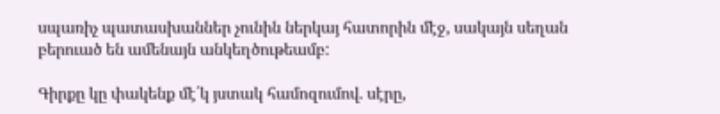սպառիչ պատասխաններ չունին ներկայ հատորին մէջ, սակայն սեղան բերուած են ամենայն անկեղծութեամբ:

Գիրքը կը փակենք մէ՛կ յստակ համոզումով. սէրը,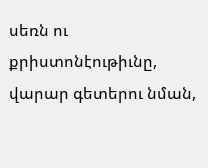սեռն ու քրիստոնէութիւնը, վարար գետերու նման,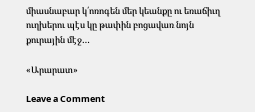միասնաբար կ՛ոռոգեն մեր կեանքը ու եռաճիւղ ուղխերու պէս կը թափին բոցավառ նոյն քուրային մէջ…

«Արարատ»

Leave a Comment